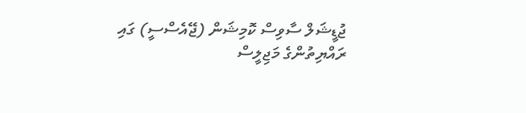ޖުޑީޝަލް ސާވިސް ކޮމިޝަން (ޖޭއެސްސީ) ގައި ރައްޔިތުންގެ މަޖިލީސް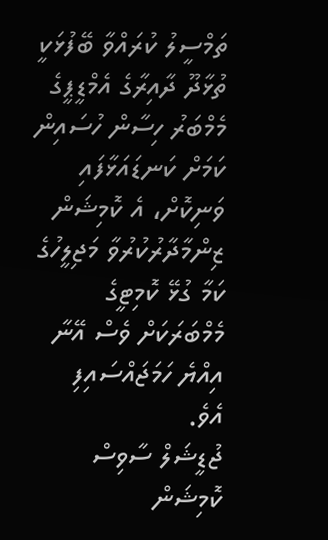ތަމްސީލު ކުރައްވާ ބޭފުޅަކީ ތުޅާދޫ ދާއިރާގެ އެމްޑީޕީގެ މެމްބަރު ހިސާން ހުސައިން ކަމަށް ކަނޑައަޅާފައި ވަނިކޮށް، އެ ކޮމިޝަން ޒިންމާދާރުކުރުވާ މަޖިލީހުގެ ކަމާ ގުޅޭ ކޮމިޓީގެ މެމްބަރަކަށް ވެސް އޭނާ އިއްޔެ ހަމަޖައްސައިފި އެވެ.
ޖުޑީޝަލް ސާވިސް ކޮމިޝަން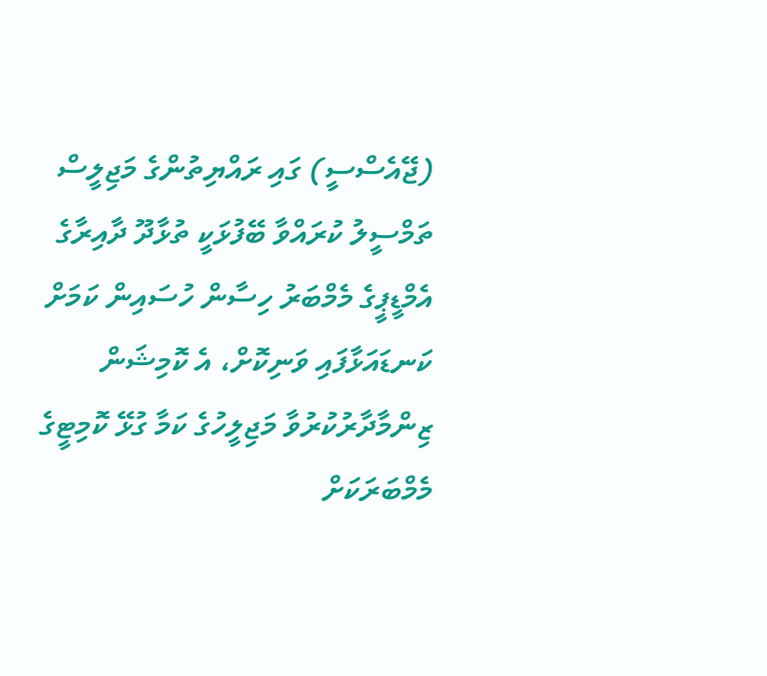(ޖޭއެސްސީ) ގައި ރައްޔިތުންގެ މަޖިލީސް ތަމްސީލު ކުރައްވާ ބޭފުޅަކީ ތުޅާދޫ ދާއިރާގެ އެމްޑީޕީގެ މެމްބަރު ހިސާން ހުސައިން ކަމަށް ކަނޑައަޅާފައި ވަނިކޮށް، އެ ކޮމިޝަން ޒިންމާދާރުކުރުވާ މަޖިލީހުގެ ކަމާ ގުޅޭ ކޮމިޓީގެ މެމްބަރަކަށް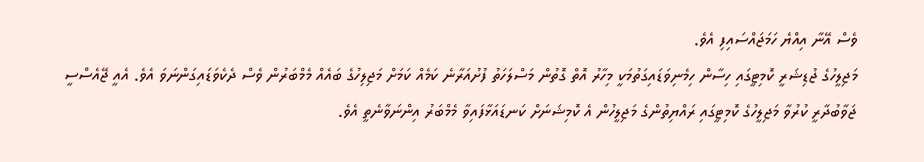ވެސް އޭނާ އިއްޔެ ހަމަޖައްސައިފި އެވެ.
މަޖިލީހުގެ ޖުޑިޝަރީ ކޮމިޓީގައި ހިސާން ހިމެނިވަޑައިގަތުމަކީ މިހާރު އޮތް ގޮތުން މަސްލަހަތު ފުށުއަރާނެ ކަމެއް ކަމަށް މަޖިލިހުގެ ބައެއް މެމްބަރުން ވެސް ދެކެވަޑައިގަންނަވަ އެވެ. އެއީ ޖޭއެސްސީ ޖަވާބުދާރީ ކުރުވާ މަޖިލީހުގެ ކޮމިޓީގައި ރައްޔިތުންގެ މަޖިލީހުން އެ ކޮމިޝަނަށް ކަނޑައަޅާފައިވާ މެމްބަރު އިންނަވާނެތީ އެވެ.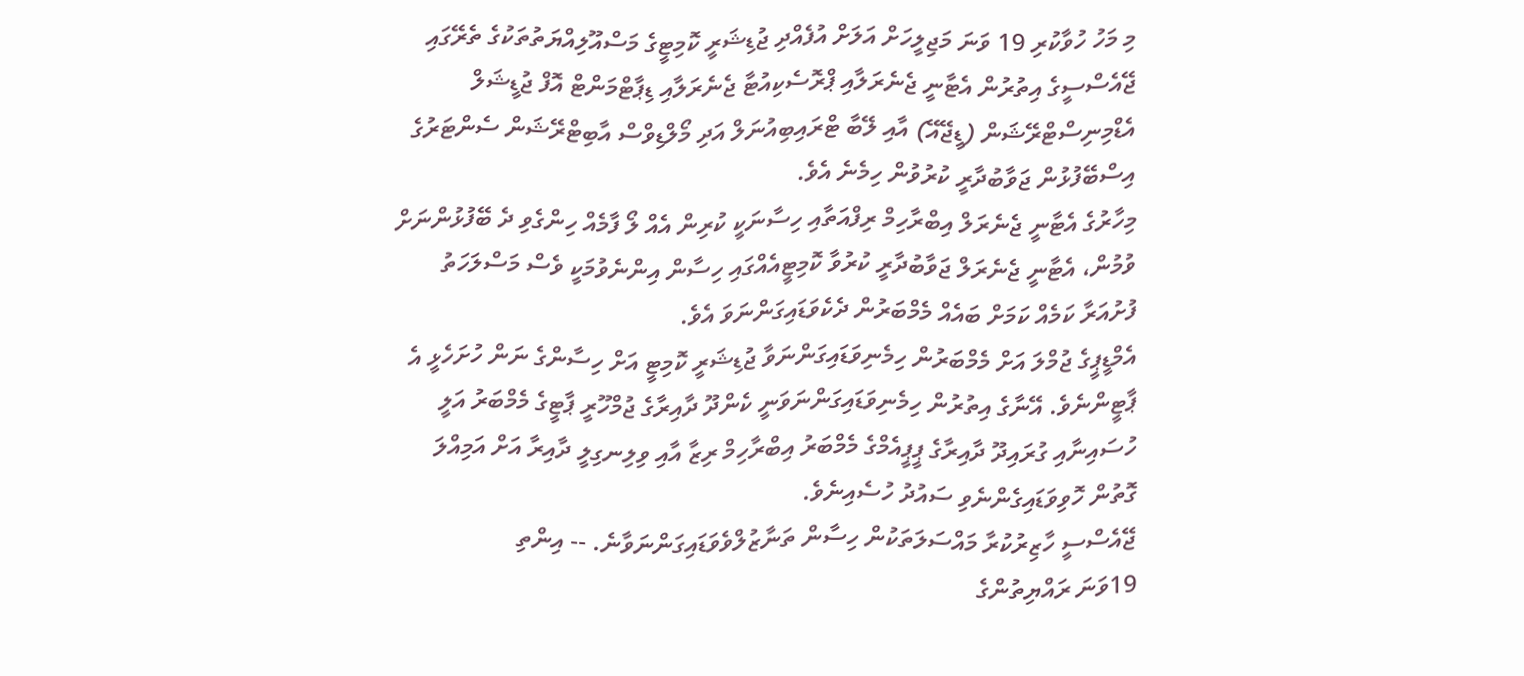މި މަހު ހުވާކުރި 19 ވަނަ މަޖިލީހަށް އަލަށް އުފެއްދި ޖުޑިޝަރީ ކޮމިޓީގެ މަސްއޫލިއްޔަތުތަކުގެ ތެރޭގައި ޖޭއެސްސީގެ އިތުރުން އެޓާނީ ޖެނެރަލާއި ޕްރޮސެކިއުޓާ ޖެނެރަލާއި ޑިޕާޓްމަންޓް އޮފް ޖުޑީޝަލް އެޑްމިނިސްޓްރޭޝަން (ޑީޖޭއޭ) އާއި ލޭބާ ޓްރައިބިއުނަލް އަދި މޯލްޑިވްސް އާބިޓްރޭޝަން ސެންޓަރުގެ އިސްބޭފުޅުން ޖަވާބުދާރީ ކުރުވުން ހިމެނެ އެވެ.
މިހާރުގެ އެޓާނީ ޖެނެރަލް އިބްރާހިމް ރިފްއަތާއި ހިސާނަކީ ކުރިން އެއް ލޯ ފާމެއް ހިންގެވި ދެ ބޭފުޅުންނަށް ވުމުން، އެޓާނީ ޖެނެރަލް ޖަވާބުދާރީ ކުރުވާ ކޮމިޓީއެއްގައި ހިސާން އިންނެވުމަކީ ވެސް މަސްލަހަތު ފުށުއަރާ ކަމެއް ކަމަށް ބައެއް މެމްބަރުން ދެކެވަޑައިގަންނަވަ އެވެ.
އެމްޑީޕީގެ ޖުމްލަ އަށް މެމްބަރުން ހިމެނިވަޑައިގަންނަވާ ޖުޑިޝަރީ ކޮމިޓީ އަށް ހިސާންގެ ނަން ހުށަހެޅީ އެ ޕާޓީންނެވެ. އޭނާގެ އިތުރުން ހިމެނިވަޑައިގަންނަވަނީ ކެންދޫ ދާއިރާގެ ޖުމްހޫރީ ޕާޓީގެ މެމްބަރު އަލީ ހުސައިނާއި ގުރައިދޫ ދާއިރާގެ ޕީޕީއެމްގެ މެމްބަރު އިބްރާހިމް ރިޒާ އާއި ވިލިނގިލީ ދާއިރާ އަށް އަމިއްލަ ގޮތުން ހޮވިވަޑައިގެންނެވި ސައުދު ހުސެއިނެވެ.
ޖޭއެސްސީ ހާޒިރުކުރާ މައްސަލަތަކުން ހިސާން ތަނާޒުލްވެވަޑައިގަންނަވާނެ. -- އިންތި
19ވަނަ ރައްޔިތުންގެ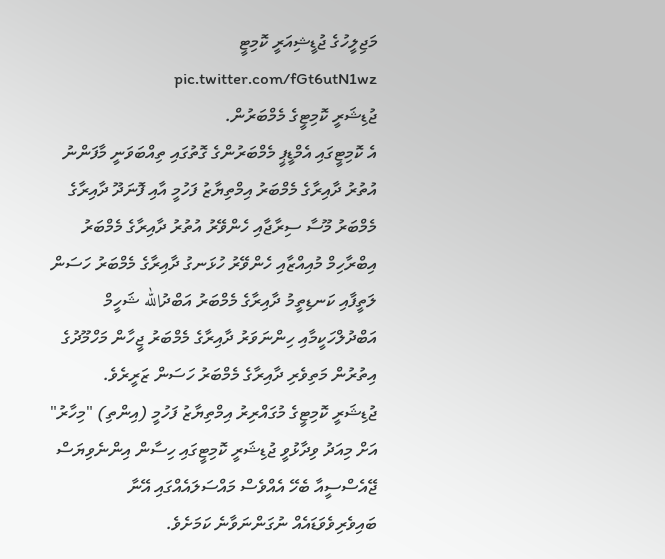މަޖިލީހުގެ ޖުޑީޝިއަރީ ކޮމިޓީ pic.twitter.com/fGt6utN1wz
ޖުޑިޝަރީ ކޮމިޓީގެ މެމްބަރުން.
އެ ކޮމިޓީގައި އެމްޑީޕީ މެމްބަރުންގެ ގޮތުގައި ތިއްބަވަނީ މާފަންނު އުތުރު ދާއިރާގެ މެމްބަރު އިމްތިޔާޒު ފަހުމީ އާއި ފޮނަދޫ ދާއިރާގެ މެމްބަރު މޫސާ ސިރާޖާއި ހެންވޭރު އުތުރު ދާއިރާގެ މެމްބަރު އިބްރާހިމް މުއިއްޒާއި ހެންވޭރު ހުޅަނގު ދާއިރާގެ މެމްބަރު ހަސަން ލަތީފާއި ކަނޑިތީމު ދާއިރާގެ މެމްބަރު އަބްދުالله ޝަހީމް އަބްދުލްހަކީމާއި ހިންނަވަރު ދާއިރާގެ މެމްބަރު ޖީހާން މަހްމޫދުގެ އިތުރުން މަތިވެރި ދާއިރާގެ މެމްބަރު ހަސަން ޒަރީރެވެ.
ޖުޑިޝަރީ ކޮމިޓީގެ މުގައްރިރު އިމްތިޔާޒު ފަހުމީ (އިންތި) "މިހާރު" އަށް މިއަދު ވިދާޅުވީ ޖުޑިޝަރީ ކޮމިޓީގައި ހިސާން އިންނެވިޔަސް ޖޭއެސްސީއާ ބެހޭ އެއްވެސް މައްސަލައެއްގައި އޭނާ ބައިވެރިވެވަޑައެއް ނުގަންނަވާނެ ކަމަށެވެ.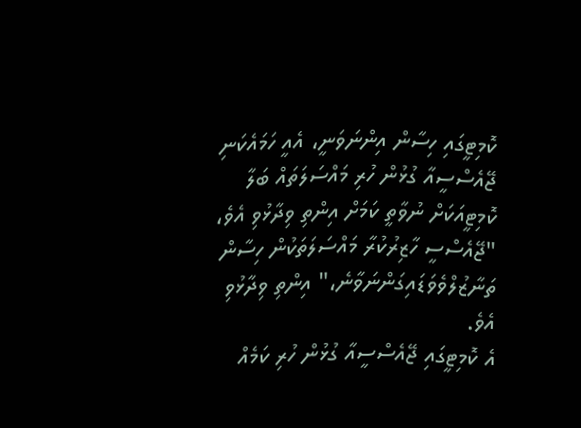ކޮމިޓީގައި ހިސާން އިންނަވަނީ، އެއީ ހަމައެކަނި ޖޭއެސްސީއާ ގުޅުން ހުރި މައްސަލަތައް ބަލާ ކޮމިޓީއަކަށް ނުވާތީ ކަމަށް އިންތި ވިދާޅުވި އެވެ،
"ޖޭއެސްސީ ހާޒިރުކުރާ މައްސަލަތަކުން ހިސާން ތަނާޒުލްވެވަޑައިގަންނަވާނެ،" އިންތި ވިދާޅުވި އެވެ.
އެ ކޮމިޓީގައި ޖޭއެސްސީއާ ގުޅުން ހުރި ކަމެއް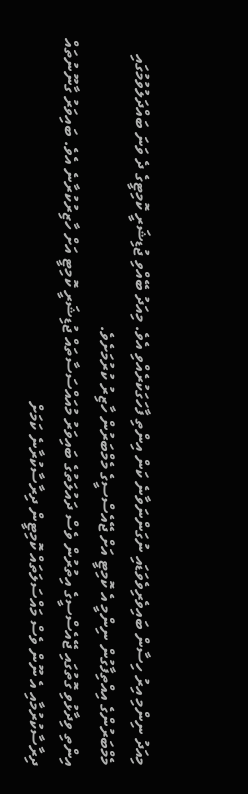މިއަދު ނިންމި އިރު ހިސާން ބައިވެރިވެވަޑައި ނުގަންނަވާނެ ކަން އިންތި ފާހަގަކުރެއްވި އެވެ. މިއަދު ބޭއްވި ޖުޑިޝަރީ ކޮމިޓީގެ ދެ ވަނަ ބައްދަލުވުމުގައި މެމްބަރުންގެ އިއްތިފާގުން ނިންމީ އެ ކޮމިޓީ އަށް ޖޭއެސްސީގެ މެމްބަރުން ހާޒިރު ކުރުމަށެވެ.
އިންތި ވިދާޅުވި ގޮތުގައި ޖޭއެސްސީގެ އިތުރުން ވެސް ދައުލަތުގެ ބައިވަރު މުއައްސަސާތައް ޖުޑިޝަރީ ކޮމިޓީ އަށް ހާޒިރުކުރާނެ އެވެ. ބައިވަރު ގާނޫނުތައް ދިރާސާކުރުމާއި އެ ނޫން ވެސް މައްސަލަތައް ކޮމިޓީން ދިރާސާކުރާނެ ކަމަށް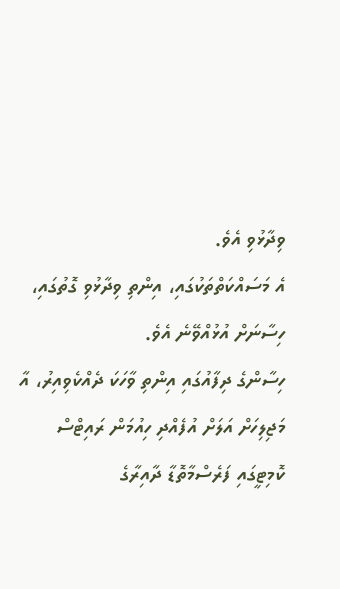ވިދާޅުވި އެވެ.
އެ މަސައްކަތްތަކުގައި، އިންތި ވިދާޅުވި ގޮތުގައި، ހިސާނަށް އުޅުއްވޭނެ އެވެ.
ހިސާންގެ ދިފާއުގައި އިންތި ވާހަކަ ދެއްކެވިއިރު، އާ މަޖިލިހަށް އަލަށް އުފެއްދި ހިއުމަން ރައިޓްސް ކޮމިޓީގައި ފަރެސްމާތޮޑާ ދާއިރާގެ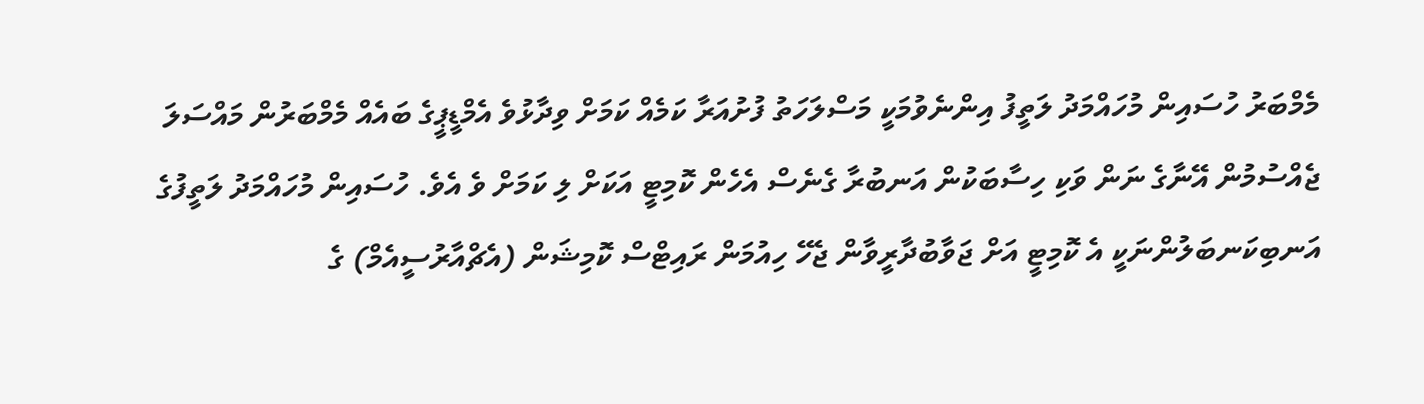މެމްބަރު ހުސައިން މުހައްމަދު ލަތީފު އިންނެވުމަކީ މަސްލަހަތު ފުށުއަރާ ކަމެއް ކަމަށް ވިދާޅުވެ އެމްޑީޕީގެ ބައެއް މެމްބަރުން މައްސަލަ ޖެއްސުމުން އޭނާގެ ނަން ވަކި ހިސާބަކުން އަނބުރާ ގެނެސް އެހެން ކޮމިޓީ އަކަށް ލި ކަމަށް ވެ އެވެ. ހުސައިން މުހައްމަދު ލަތީފުގެ އަނބިކަނބަލުންނަކީ އެ ކޮމިޓީ އަށް ޖަވާބުދާރީވާން ޖެހޭ ހިއުމަން ރައިޓްސް ކޮމިޝަން (އެޗްއާރުސީއެމް) ގެ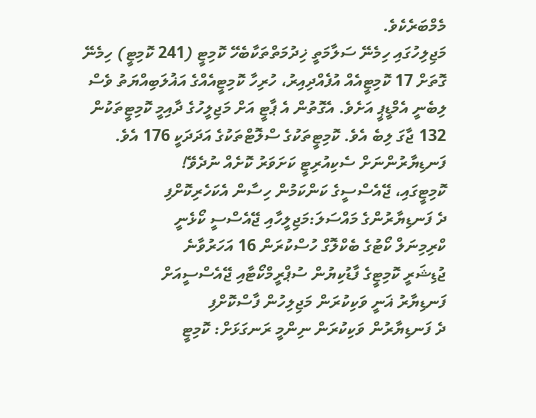މެމްބަރެކެވެ.
މަޖިލިހުގައި ހިމެނޭ ސަލާމަތީ ޚިދުމަތްތަކާބެހޭ ކޮމިޓީ (241 ކޮމިޓީ) ހިމެނޭ ގޮތަށް 17 ކޮމިޓީއެއް އުފެއްދިއިރު، ހުރިހާ ކޮމިޓީއެއްގެ އަޣުލަބިއްޔަތު ވެސް ލިބެނީ އެމްޑީޕީ އަށެވެ. އެގޮތުން އެ ޕާޓީ އަށް މަޖިލީހުގެ ދާއިމީ ކޮމިޓީތަކުން 132 ޖާގަ ލިބެ އެވެ. ކޮމިޓީތަކުގެ ސްލޮޓްތަކުގެ އަދަދަކީ 176 އެވެ.
ފަނޑިޔާރުންނަށް ސެކިއުރިޓީ ކަށަވަރު ކޮށެއް ނުދެވޭ!
ކޮމިޓީގައި، ޖޭއެސްސީގެ ކަންކަމުން ހިސާން އެކަހެރިކޮށްފި
ދެ ފަނޑިޔާރުންގެ މައްސަލަ:މަޖިލީހާއި ޖޭއެސްސީ ކޯޅެނީ
ކްރިމިނަލް ކޯޓުގެ ބެކްލޮގް ހުސްކުރަން 16 އަހަރުވާނެ
ޖުޑިޝަރީ ކޮމިޓީގެ ފާޑުކިޔުން ސުޕްރީމްކޯޓާއި ޖޭއެސްސީއަށް
ފަނޑިޔާރު ޣަނީ ވަކިކުރަން މަޖިލިހުން ފާސްކޮށްފި
ދެ ފަނޑިޔާރުން ވަކިކުރަން ނިންމީ ރަނގަޅަށް: ކޮމިޓީ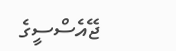ޖޭއެސްސީގެ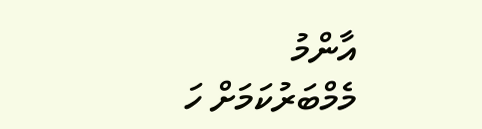އާންމު މެމްބަރުކަމަށް ހަ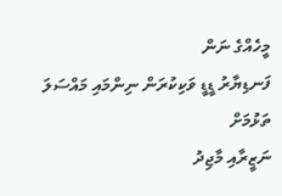މީހެއްގެ ނަން
ފަނޑިޔާރު ޑީޑީ ވަކިކުރަން ނިންމައި މައްސަލަ ތަޅުމަށް
ނަޒީރާއި މާޖިދު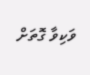ވަކިވާ ގޮތަށް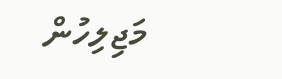މަޖިލިހުން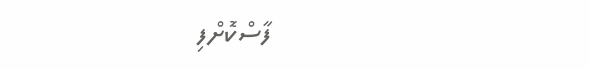ފާސްކޮށްފި